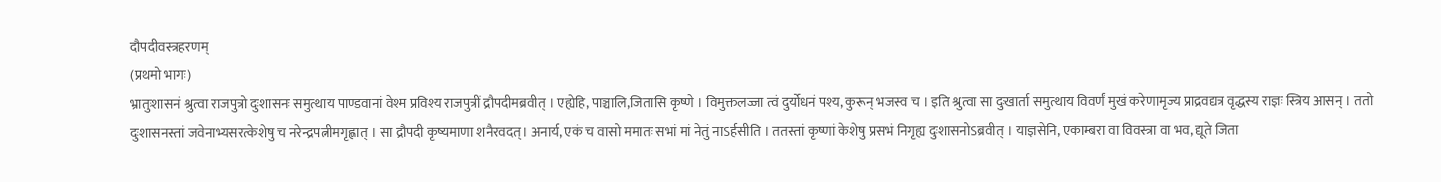दौपदीवस्त्रहरणम्
(प्रथमो भागः)
भ्रातुःशासनं श्रुत्वा राजपुत्रो दुःशासनः समुत्थाय पाण्डवानां वेश्म प्रविश्य राजपुत्रीं द्रौपदीमब्रवीत् । एह्येहि, पाञ्चालि,जितासि कृष्णे । विमुक्तलज्जा त्वं दुर्योधनं पश्य, कुरून् भजस्व च । इति श्रुत्वा सा दुःखार्ता समुत्थाय विवर्णं मुखं करेणामृज्य प्राद्रवद्यत्र वृद्धस्य राज्ञः स्त्रिय आसन् । ततो दुःशासनस्तां जवेनाभ्यसरत्केशेषु च नरेन्द्रपत्नीमगृह्णात् । सा द्रौपदी कृष्यमाणा शनैरवदत्। अनार्य, एकं च वासो ममातः सभां मां नेतुं नाऽर्हसीति । ततस्तां कृष्णां केशेषु प्रसभं निगृह्य दुःशासनोऽब्रवीत् । याज्ञसेनि, एकाम्बरा वा विवस्त्रा वा भव, द्यूते जिता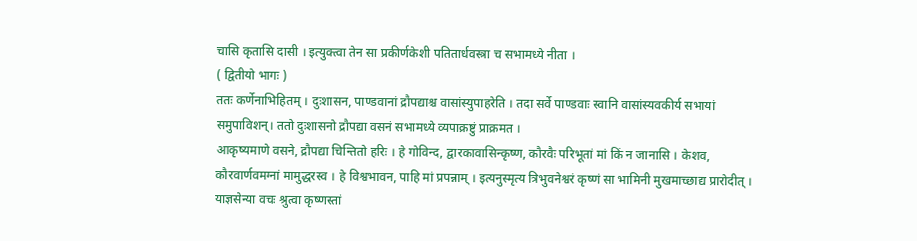चासि कृतासि दासी । इत्युक्त्वा तेन सा प्रकीर्णकेशी पतितार्धवस्त्रा च सभामध्ये नीता ।
( द्वितीयो भागः )
ततः कर्णेनाभिहितम् । दुःशासन, पाण्डवानां द्रौपद्याश्च वासांस्युपाहरेति । तदा सर्वे पाण्डवाः स्वानि वासांस्यवकीर्य सभायां समुपाविशन्। ततो दुःशासनो द्रौपद्या वसनं सभामध्ये व्यपाक्रष्टुं प्राक्रमत ।
आकृष्यमाणे वसने, द्रौपद्या चिन्तितो हरिः । हे गोविन्द, द्वारकावासिन्कृष्ण, कौरवैः परिभूतां मां किं न जानासि । केशव, कौरवार्णवमग्नां मामुद्धरस्व । हे विश्वभावन, पाहि मां प्रपन्नाम् । इत्यनुस्मृत्य त्रिभुवनेश्वरं कृष्णं सा भामिनी मुखमाच्छाद्य प्रारोदीत् ।
याज्ञसेन्या वचः श्रुत्वा कृष्णस्तां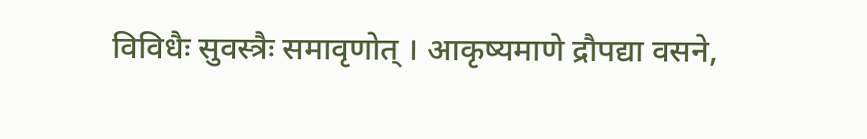विविधैः सुवस्त्रैः समावृणोत् । आकृष्यमाणे द्रौपद्या वसने,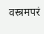वस्त्रमपरं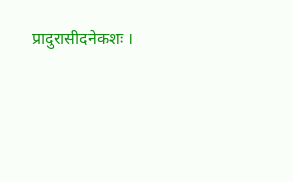प्रादुरासीदनेकशः ।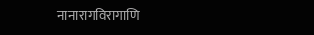नानारागविरागाणि